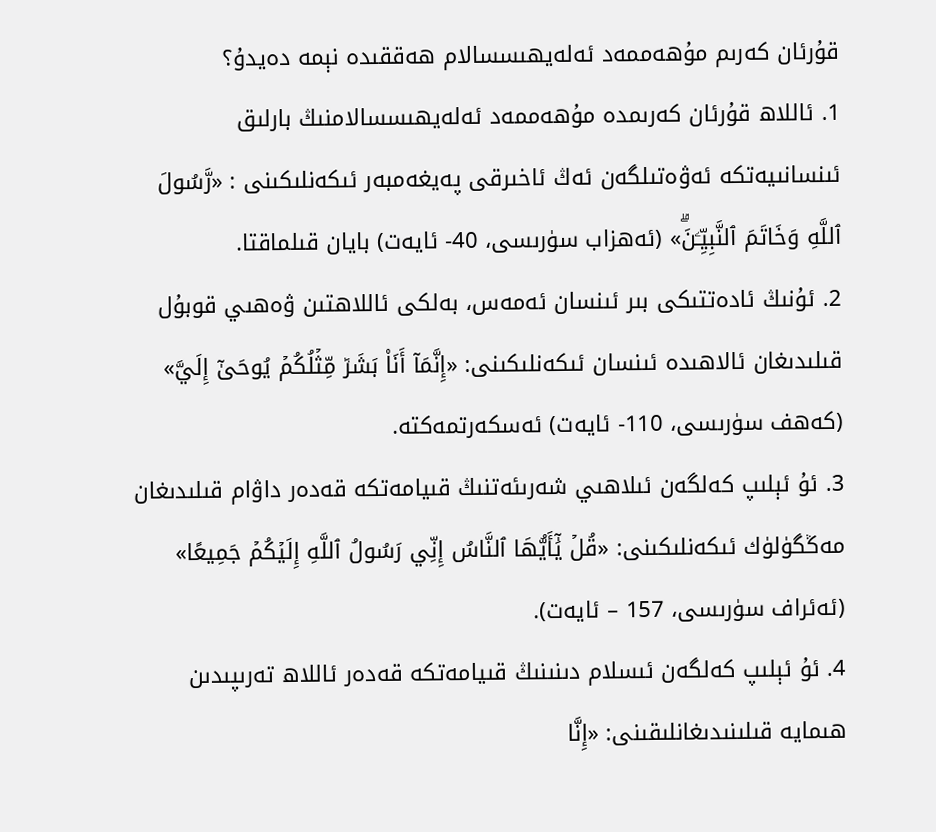قۇرئان كەرىم مۇھەممەد ئەلەيھىسسالام ھەققىدە نېمە دەيدۇ؟
1. ئاللاھ قۇرئان كەرىمدە مۇھەممەد ئەلەيھىسسالامنىڭ بارلىق ئىنسانىيەتكە ئەۋەتىلگەن ئەڭ ئاخىرقى پەيغەمبەر ئىكەنلىكىنى : «رَّسُولَ ٱللَّهِ وَخَاتَمَ ٱلنَّبِيِّـۧنَۗ» (ئەھزاب سۈرىسى، 40- ئايەت) بايان قىلماقتا.
2. ئۇنىڭ ئادەتتىكى بىر ئىنسان ئەمەس، بەلكى ئاللاھتىن ۋەھىي قوبۇل قىلىدىغان ئالاھىدە ئىنسان ئىكەنلىكىنى: «إِنَّمَآ أَنَا۠ بَشَرٞ مِّثۡلُكُمۡ يُوحَىٰٓ إِلَيَّ» (كەھف سۈرىسى، 110- ئايەت) ئەسكەرتمەكتە.
3. ئۇ ئېلىپ كەلگەن ئىلاھىي شەرىئەتنىڭ قىيامەتكە قەدەر داۋام قىلىدىغان مەڭگۈلۈك ئىكەنلىكىنى: «قُلۡ يَٰٓأَيُّهَا ٱلنَّاسُ إِنِّي رَسُولُ ٱللَّهِ إِلَيۡكُمۡ جَمِيعًا» (ئەئراف سۈرىسى، 157 – ئايەت).
4. ئۇ ئېلىپ كەلگەن ئىسلام دىنىنىڭ قىيامەتكە قەدەر ئاللاھ تەرىپىدىن ھىمايە قىلىنىدىغانلىقىنى: «إِنَّا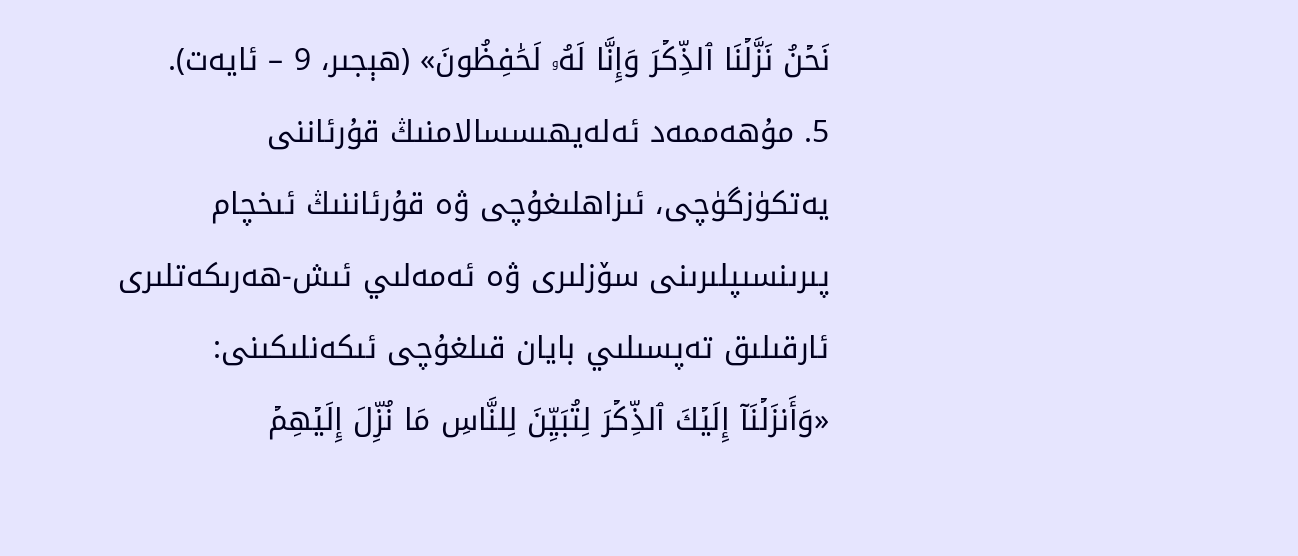نَحۡنُ نَزَّلۡنَا ٱلذِّكۡرَ وَإِنَّا لَهُۥ لَحَٰفِظُونَ» (ھېجىر، 9 – ئايەت).
5. مۇھەممەد ئەلەيھىسسالامنىڭ قۇرئاننى يەتكۈزگۈچى، ئىزاھلىغۇچى ۋە قۇرئاننىڭ ئىخچام پىرىنسىپلىرىنى سۆزلىرى ۋە ئەمەلىي ئىش-ھەرىكەتلىرى ئارقىلىق تەپسىلىي بايان قىلغۇچى ئىكەنلىكىنى: «وَأَنزَلۡنَآ إِلَيۡكَ ٱلذِّكۡرَ لِتُبَيِّنَ لِلنَّاسِ مَا نُزِّلَ إِلَيۡهِمۡ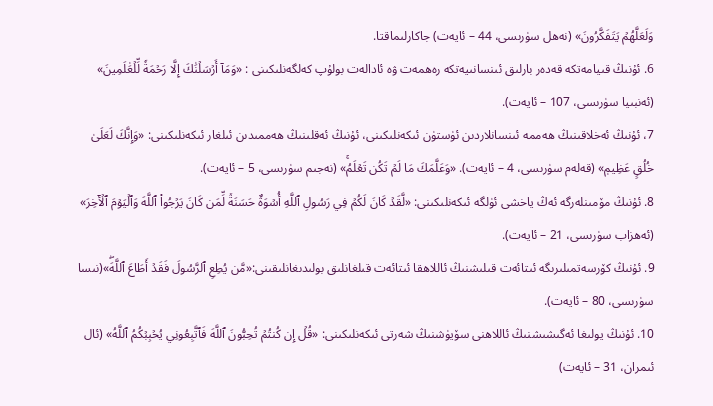وَلَعَلَّهُمۡ يَتَفَكَّرُونَ» (نەھل سۈرىسى، 44 – ئايەت) جاكارلىماقتا.
6. ئۇنىڭ قىيامەتكە قەدەر بارلىق ئىنسانىيەتكە رەھمەت ۋە ئادالەت بولۇپ كەلگەنلىكىنى : «وَمَآ أَرۡسَلۡنَٰكَ إِلَّا رَحۡمَةٗ لِّلۡعَٰلَمِينَ» (ئەنبىيا سۈرىسى، 107 – ئايەت).
7، ئۇنىڭ ئەخلاقىنىڭ ھەممە ئىنسانلاردىن ئۈستۈن ئىكەنلىكىنى، ئۇنىڭ ئەقلىنىڭ ھەممىدىن ئىلغار ئىكەنلىكىنى: «وَإِنَّكَ لَعَلَىٰ خُلُقٍ عَظِيمٖ» (قەلەم سۈرىسى، 4 – ئايەت). «وَعَلَّمَكَ مَا لَمۡ تَكُن تَعۡلَمُۚ» (نەجىم سۈرىسى، 5 – ئايەت).
8. ئۇنىڭ مۆمىنلەرگە ئەڭ ياخشى ئۈلگە ئىكەنلىكىنى: «لَّقَدۡ كَانَ لَكُمۡ فِي رَسُولِ ٱللَّهِ أُسۡوَةٌ حَسَنَةٞ لِّمَن كَانَ يَرۡجُواْ ٱللَّهَ وَٱلۡيَوۡمَ ٱلۡأٓخِرَ» (ئەھزاب سۈرىسى، 21 – ئايەت).
9. ئۇنىڭ كۆرسەتمىلىرىگە ئىتائەت قىلىشنىڭ ئاللاھقا ئىتائەت قىلغانلىق بولىدىغانلىقىنى:«مَّن يُطِعِ ٱلرَّسُولَ فَقَدۡ أَطَاعَ ٱللَّهَۖ»(نىسا سۈرىسى، 80 – ئايەت).
10. ئۇنىڭ يولىغا ئەگىشىشنىڭ ئاللاھنى سۆيۈشنىڭ شەرتى ئىكەنلىكىنى: «قُلۡ إِن كُنتُمۡ تُحِبُّونَ ٱللَّهَ فَٱتَّبِعُونِي يُحۡبِبۡكُمُ ٱللَّهُ» (ئال ئىمران، 31 – ئايەت)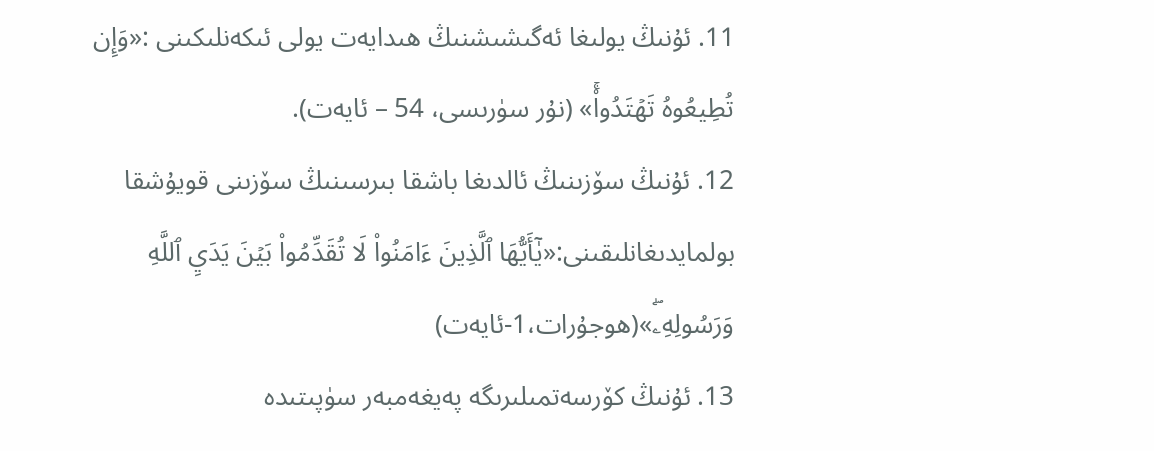11. ئۇنىڭ يولىغا ئەگىشىشنىڭ ھىدايەت يولى ئىكەنلىكىنى :«وَإِن تُطِيعُوهُ تَهۡتَدُواْۚ» (نۇر سۈرىسى، 54 – ئايەت).
12. ئۇنىڭ سۆزىنىڭ ئالدىغا باشقا بىرسىنىڭ سۆزىنى قويۇشقا بولمايدىغانلىقىنى:«يٰٓأَيُّهَا ٱلَّذِينَ ءَامَنُواْ لَا تُقَدِّمُواْ بَيۡنَ يَدَيِ ٱللَّهِ وَرَسُولِهِۦۖ»(ھوجۇرات،1-ئايەت)
13. ئۇنىڭ كۆرسەتمىلىرىگە پەيغەمبەر سۈپىتىدە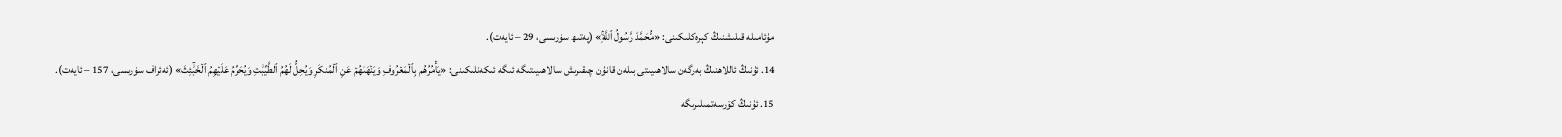مۇئامىلە قىلىشنىڭ كېرەكلىكىنى: «مُّحَمَّدٞ رَّسُولُ ٱللَّهِۚ» (پەتىھ سۈرىسى، 29 – ئايەت).
14. ئۇنىڭ ئاللاھنىڭ بەرگەن سالاھىيىتى بىلەن قانۇن چىقىرىش سالاھىيىتىگە ئىگە ئىكەنلىكىنى: «يَأۡمُرُهُم بِٱلۡمَعۡرُوفِ وَيَنۡهَىٰهُمۡ عَنِ ٱلۡمُنكَرِ وَيُحِلُّ لَهُمُ ٱلطَّيِّبَٰتِ وَيُحَرِّمُ عَلَيۡهِمُ ٱلۡخَبَٰٓئِثَ» (ئەئراف سۈرىسى، 157 – ئايەت).
15. ئۇنىڭ كۆرسەتمىلىرىگە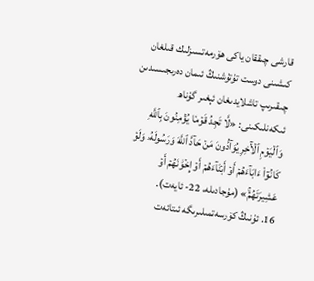قارشى چىققان ياكى ھۆرمەتسىزلىك قىلغان كىشىنى دوست تۇتۇشنىڭ ئىمان دەرىجىسىدىن چىقىرىپ تاشلايدىغان ئېغىر گۇناھ ئىكەنلىكىنى: «لَّا تَجِدُ قَوۡمٗا يُؤۡمِنُونَ بِٱللَّهِ وَٱلۡيَوۡمِ ٱلۡأٓخِرِ يُوَآدُّونَ مَنۡ حَآدَّ ٱللَّهَ وَرَسُولَهُۥ وَلَوۡ كَانُوٓاْ ءَابَآءَهُمۡ أَوۡ أَبۡنَآءَهُمۡ أَوۡ إِخۡوَٰنَهُمۡ أَوۡ عَشِيرَتَهُمۡۚ» (مۇجادىلە، 22- ئايەت).
16. ئۇنىڭ كۆرسەتمىلىرىگە ئىتائەت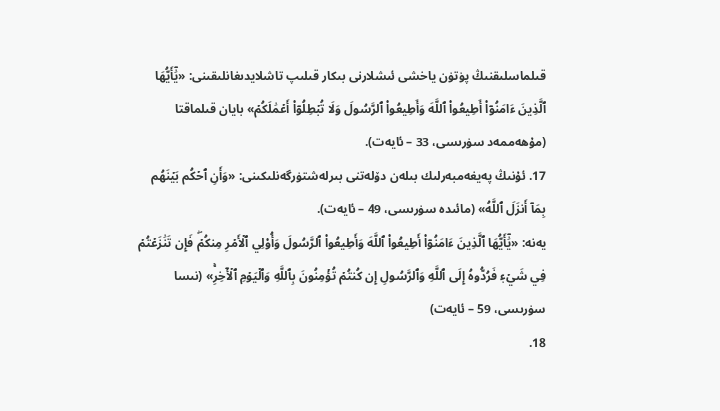قىلماسلىقنىڭ پۈتۈن ياخشى ئىشلارنى بىكار قىلىپ تاشلايدىغانلىقىنى: «يَٰٓأَيُّهَا ٱلَّذِينَ ءَامَنُوٓاْ أَطِيعُواْ ٱللَّهَ وَأَطِيعُواْ ٱلرَّسُولَ وَلَا تُبۡطِلُوٓاْ أَعۡمَٰلَكُمۡ» بايان قىلماقتا (مۇھەممەد سۈرىسى، 33 – ئايەت).
17. ئۇنىڭ پەيغەمبەرلىك بىلەن دۆلەتنى بىرلەشتۈرگەنلىكىنى: «وَأَنِ ٱحۡكُم بَيۡنَهُم بِمَآ أَنزَلَ ٱللَّهُ» (مائىدە سۈرىسى، 49 – ئايەت).
يەنە: «يَٰٓأَيُّهَا ٱلَّذِينَ ءَامَنُوٓاْ أَطِيعُواْ ٱللَّهَ وَأَطِيعُواْ ٱلرَّسُولَ وَأُوْلِي ٱلۡأَمۡرِ مِنكُمۡۖ فَإِن تَنَٰزَعۡتُمۡ فِي شَيۡءٖ فَرُدُّوهُ إِلَى ٱللَّهِ وَٱلرَّسُولِ إِن كُنتُمۡ تُؤۡمِنُونَ بِٱللَّهِ وَٱلۡيَوۡمِ ٱلۡأٓخِرِۚ» (نىسا سۈرىسى، 59 – ئايەت)
18.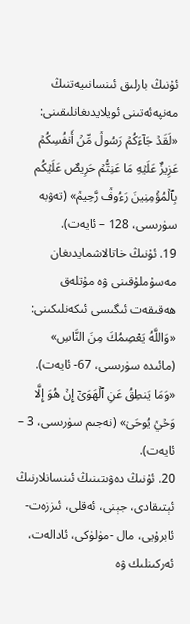ئۇنىڭ بارلىق ئىنسانىيەتنىڭ مەنپەئەتىنى ئويلايدىغانلىقىنى: «لَقَدۡ جَآءَكُمۡ رَسُولٞ مِّنۡ أَنفُسِكُمۡ عَزِيزٌ عَلَيۡهِ مَا عَنِتُّمۡ حَرِيصٌ عَلَيۡكُم بِٱلۡمُؤۡمِنِينَ رَءُوفٞ رَّحِيمٞ» (تەۋبە سۈرىسى، 128 – ئايەت).
19. ئۇنىڭ خاتالاشمايدىغان مەسۇملۇقىنى ۋە مۇتلەق ھەقىقەت ئىگىسى ئىكەنلىكىنى: «وَاللَّهُ يَعْصِمُكَ مِنَ النَّاسِ» (مائىدە سۈرىسى، 67- ئايەت). «وَمَا يَنطِقُ عَنِ ٱلۡهَوَىٰٓ إِنۡ هُوَ إِلَّا وَحۡيٞ يُوحَىٰ» (نەجىم سۈرىسى، 3 – ئايەت).
20. ئۇنىڭ دەۋىتىنىڭ ئىنسانلارنىڭ ئېتىقادى، جېنى، ئەقلى، ئىززەت- ئابرۇيى، مال -مۈلۈكى، ئادالەت، ئەركىنلىك ۋە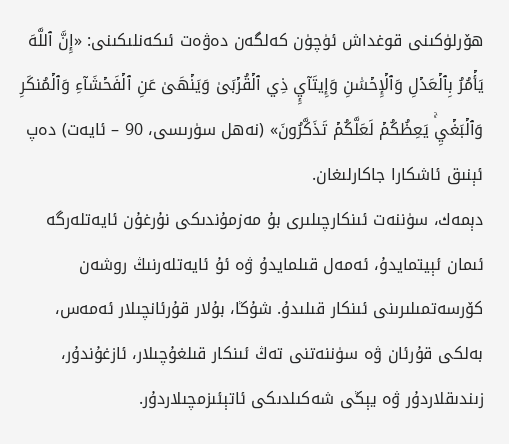ھۆرلۈكىنى قوغداش ئۈچۈن كەلگەن دەۋەت ئىكەنلىكىنى: «إِنَّ ٱللَّهَ يَأۡمُرُ بِٱلۡعَدۡلِ وَٱلۡإِحۡسَٰنِ وَإِيتَآيِٕ ذِي ٱلۡقُرۡبَىٰ وَيَنۡهَىٰ عَنِ ٱلۡفَحۡشَآءِ وَٱلۡمُنكَرِ وَٱلۡبَغۡيِۚ يَعِظُكُمۡ لَعَلَّكُمۡ تَذَكَّرُونَ» (نەھل سۈرىسى، 90 – ئايەت) دەپ ئېنىق ئاشكارا جاكارلىغان.
دېمەك، سۈننەت ئىنكارچىلىرى بۇ مەزمۇندىكى نۇرغۇن ئايەتلەرگە ئىمان ئېيتمايدۇ، ئەمەل قىلمايدۇ ۋە ئۇ ئايەتلەرنىڭ روشەن كۆرسەتمىلىرىنى ئىنكار قىلىدۇ. شۇڭا، بۇلار قۇرئانچىلار ئەمەس، بەلكى قۇرئان ۋە سۈننەتنى تەڭ ئىنكار قىلغۇچىلار، ئازغۇندۇر، زىندىقلاردۇر ۋە يېڭى شەكىلدىكى ئاتېئىزمچىلاردۇر.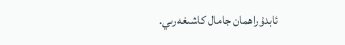ئابدۇراھمان جامال كاشىغەرىي.